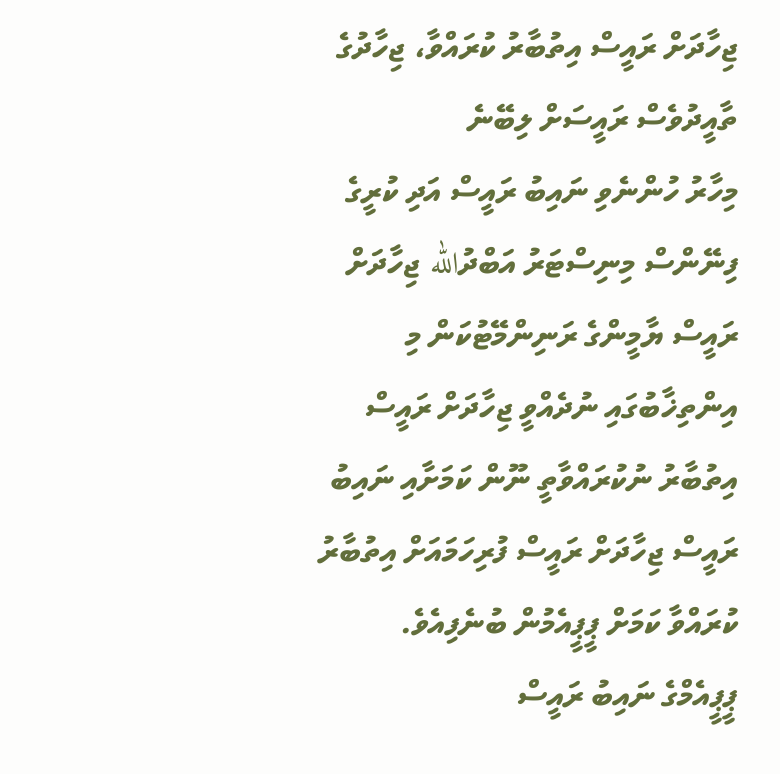ޖިހާދަށް ރައީސް އިތުބާރު ކުރައްވާ، ޖިހާދުގެ ތާއީދުވެސް ރައީސަށް ލިބޭނެ
މިހާރު ހުންނެވި ނައިބު ރައީސް އަދި ކުރީގެ ފިނޭންސް މިނިސްޓަރު އަބްދުالله ޖިހާދަށް ރައީސް ޔާމީންގެ ރަނިންމޭޓުކަން މި އިންތިޚާބުގައި ނުދެއްވީ ޖިހާދަށް ރައީސް އިތުބާރު ނުކުރައްވާތީ ނޫން ކަމަށާއި ނައިބު ރައީސް ޖިހާދަށް ރައީސް ފުރިހަމައަށް އިތުބާރު ކުރައްވާ ކަމަށް ޕީޕީއެމުން ބުނެފިއެވެ.
ޕީޕީއެމްގެ ނައިބު ރައީސް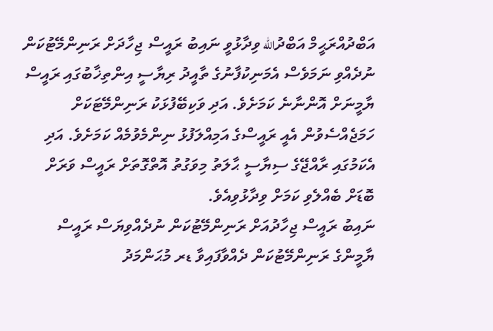އަބްދުއްރަޙީމް އަބްދުالله ވިދާޅުވީ ނައިބު ރައީސް ޖިހާދަށް ރަނިންމޭޓުކަން ނުދެއްވި ނަމަވެސް އެމަނިކުފާނުގެ ތާއީދު ރިޔާސީ އިންތިޚާބުގައި ރައީސް ޔާމީނަށް އޮންނާނެ ކަމަށެވެ. އަދި ވަކިބޭފުޅަކު ރަނިންމޭޓަކަށް ހަމަޖެއްސެވުން އެއީ ރައީސްގެ އަމިއްލަފުޅު ނިންމެވުމެއް ކަމަށެވެ. އަދި އެކަމުގައި ރާއްޖޭގެ ސިޔާސީ ޙާލަތު މިވަގުތު އޮތްގޮތަށް ރައީސް ވަރަށް ބޮޑަށް ބެއްލެވި ކަމަށް ވިދާޅުވިއެވެ.
ނައިބު ރައީސް ޖިހާދުއަށް ރަނިންމޭޓުކަން ނުދެއްވިޔަސް ރައީސް ޔާމީންގެ ރަނިންމޭޓުކަން ދެއްވާފައިވާ ޑރ މުޙަންމަދު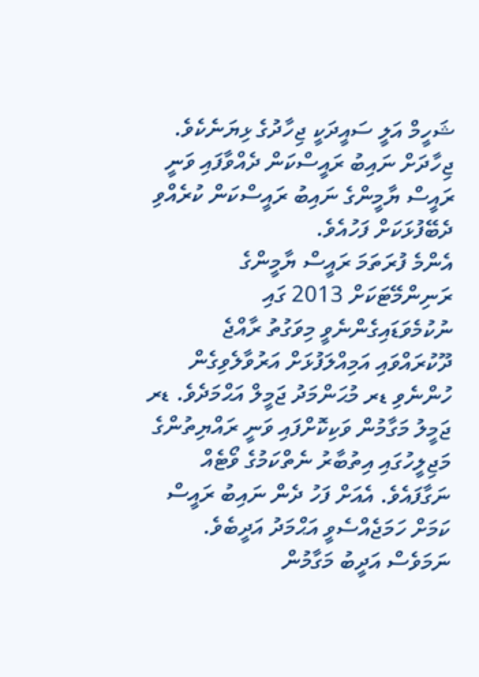ޝަހީމް އަލީ ސައީދަކީ ޖިހާދުގެ ޅިޔަނެކެވެ. ޖިހާދަށް ނައިބު ރައީސްކަން ދެއްވާފައި ވަނީ ރައީސް ޔާމީންގެ ނައިބު ރައީސްކަން ކުރެއްވި ދެބޭފުޅަކަށް ފަހުއެވެ.
އެންމެ ފުރަތަމަ ރައީސް ޔާމީންގެ ރަނިންމޭޓަކަށް 2013 ގައި ނުކުމެވަޑައިގެންނެވީ މިވަގުތު ރާއްޖެ ދޫކުރައްވައި އަމިއްލަފުޅަށް އަރުވާލެވިގެން ހުންނެވި ޑރ މުޙަންމަދު ޖަމީލް އަޙްމަދެވެ. ޑރ ޖަމީލު މަގާމުން ވަކިކޮށްފައި ވަނީ ރައްޔިތުންގެ މަޖިލީހުގައި އިތުބާރު ނެތްކަމުގެ ވޯޓެއް ނަގާފައެވެ. އެއަށް ފަހު ދެން ނައިބު ރައީސް ކަމަށް ހަމަޖެއްސެވީ އަޙްމަދު އަދީބެވެ. ނަމަވެސް އަދީބު މަގާމުން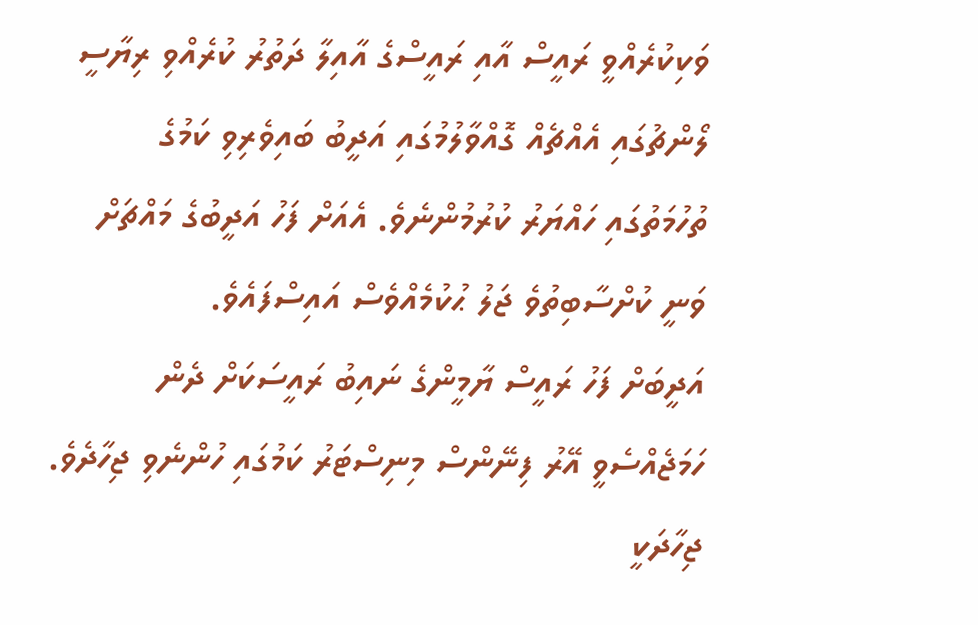ވަކިކުރެއްވީ ރައީސް އާއި ރައީސްގެ އާއިލާ ދަތުރު ކުރެއްވި ރިޔާސީ ލޯންޗުގައި އެއްޗެއް ގޮއްވާލުމުގައި އަދީބު ބައިވެރިވި ކަމުގެ ތުހުމަތުގައި ހައްޔަރު ކުރުމުންނެވެ. އެއަށް ފަހު އަދީބުގެ މައްޗަށް ވަނީ ކުށްސާބިތުވެ ޖަލު ޙުކުމެއްވެސް އައިސްފައެވެ.
އަދީބަށް ފަހު ރައީސް ޔާމީންގެ ނައިބު ރައީސަކަށް ދެން ހަމަޖެއްސެވީ އޭރު ފިނޭންސް މިނިސްޓަރު ކަމުގައި ހުންނެވި ޖިހާދެވެ. ޖިހާދަކީ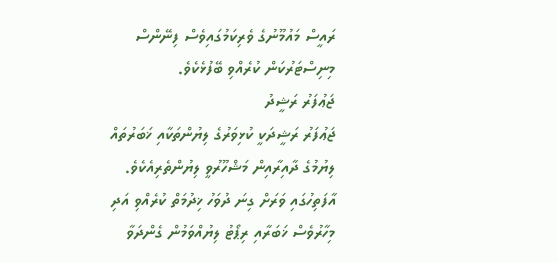ރައީސް މައުމޫނުގެ ވެރިކަމުގައިވެސް ފިނޭންސް މިނިސްޓަރުކަން ކުރެއްވި ބޭފުޅެކެވެ.
ޖަޢުފަރު ރަޝީދު
ޖަޢުފަރު ރަޝީދަކީ ކުޅިވަރުގެ ލިޔުންތަކާއި ޚަބަރުތައް ލިޔުމުގެ ދާއިރާއިން މަޝްހޫރުވީ ލިޔުންތެރިއެކެވެ. އާފަތިހުގައި ވަރަށް ގިނަ ދުވަހު ޚިދުމަތް ކުރެއްވި އަދި މިހާރުވެސް ޚަބަރާއި ރިޕޯޓު ލިޔުއްވަމުން ގެންދަވާ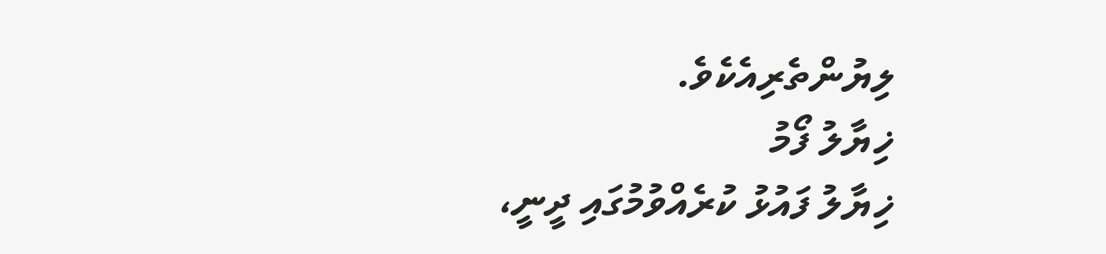ލިޔުންތެރިއެކެވެ.
ޚިޔާލު ފޯމު
ޚިޔާލު ފައުޅު ކުރެއްވުމުގައި ދީނީ،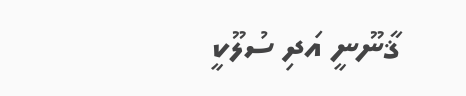ޤާނޫނީ އަދި ސުލޫކީ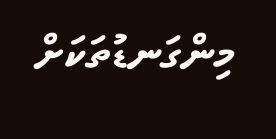މިންގަނޑުތަކަށް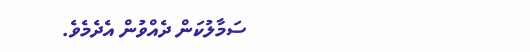ސަމާލުކަން ދެއްވުން އެދެމެވެ.